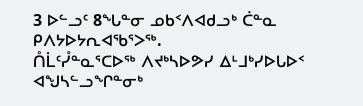3 ᐅᓪᓗᑦ 8ᖓᓐᓂ ᓄᑲᑉᐱᐊᑯᓗᒃ ᑖᓐᓇ ᑭᐱᔭᐅᔭᕆᐊᖃᕐᐳᖅ.
ᑍᒫᑦᓮᓐᓇᕐᑕᐅᖅ ᐱᔪᒃᓴᐅᕗᓯ ᐃᒻᒧᒃᓯᐅᒐᐅᑉ ᐊᖑᓴᓪᓗᖏᓐᓂᒃ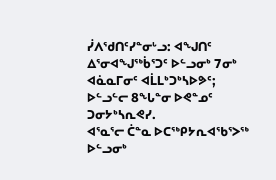ᓰᐱᖁᑎᑦᓯᓐᓂᒡᓗ: ᐊᖑᑎᑦ ᐃᕐᓂᐊᖑᖅᑳᕐᑐᑦ ᐅᓪᓗᓂᒃ 7ᓂᒃ ᐊᓈᓇᒥᓂᑦ ᐊᒫᒪᒃᑐᒃᓴᐅᕗᑦ; ᐅᓪᓗᓪᓕ 8ᖓᓐᓂ ᐅᕙᓐᓄᑦ ᑐᓂᔭᒃᓴᕆᕙᓯ.
ᐊᕐᓇᕐᓕ ᑖᓐᓇ ᐅᑕᖅᑭᔭᕆᐊᖃᕐᐳᖅ ᐅᓪᓗᓂᒃ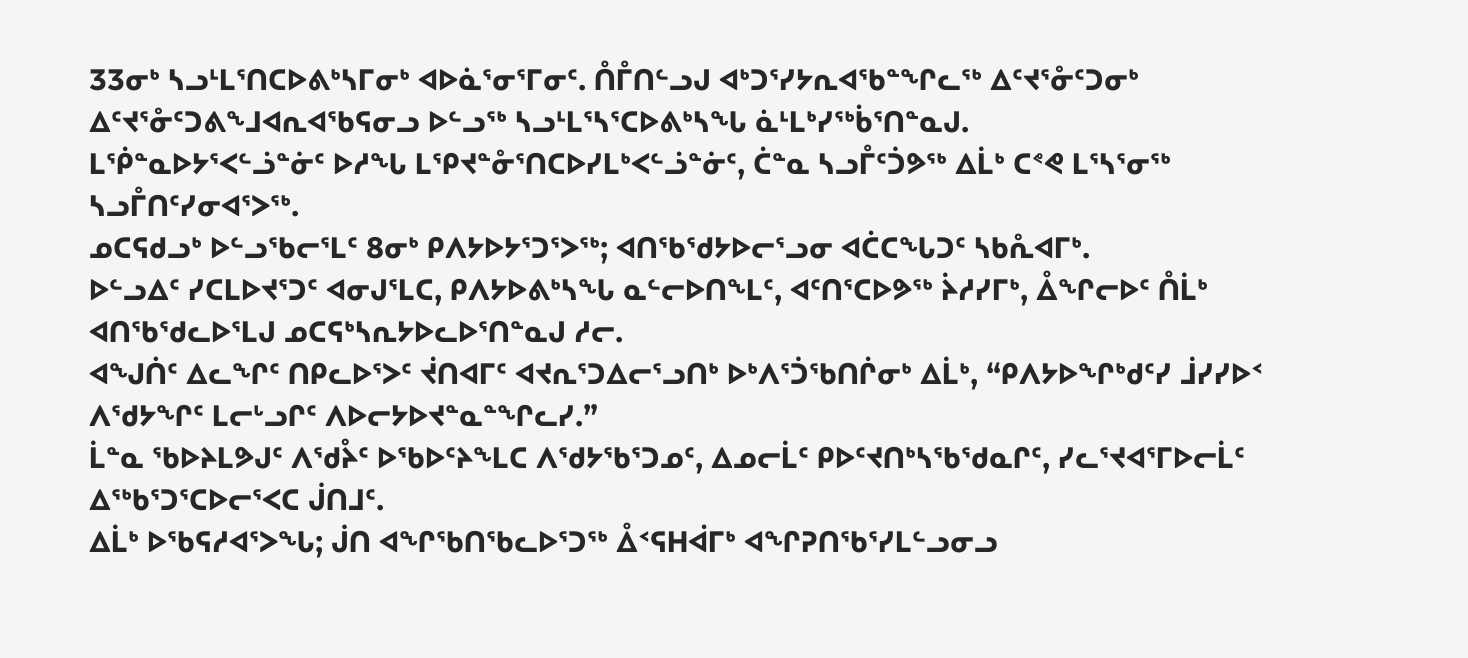33ᓂᒃ ᓴᓗᒻᒪᕐᑎᑕᐅᕕᒃᓴᒥᓂᒃ ᐊᐅᓈᕐᓂᕐᒥᓂᑦ. ᑍᒤᑎᓪᓗᒍ ᐊᒃᑐᕐᓯᔭᕆᐊᖃᓐᖏᓚᖅ ᐃᑦᔪᕐᓁᑦᑐᓂᒃ ᐃᑦᔪᕐᓁᑦᑐᕕᖕᒧᐊᕆᐊᖃᕋᓂᓗ ᐅᓪᓗᖅ ᓴᓗᒻᒪᕐᓴᕐᑕᐅᕕᒃᓴᖓ ᓈᒻᒪᒃᓯᖅᑳᕐᑎᓐᓇᒍ.
ᒪᖀᓐᓇᐅᔭᕐᐸᓪᓘᓐᓃᑦ ᐅᓱᖓ ᒪᕿᔪᓐᓁᕐᑎᑕᐅᓯᒪᒃᐸᓪᓘᓐᓃᑦ, ᑖᓐᓇ ᓴᓗᒤᑦᑑᕗᖅ ᐃᒫᒃ ᑕᕝᕙ ᒪᕐᓴᕐᓂᖅ ᓴᓗᒤᑎᑦᓯᓂᐊᕐᐳᖅ.
ᓄᑕᕋᑯᓗᒃ ᐅᓪᓗᖃᓕᕐᒪᑦ 8ᓂᒃ ᑭᐱᔭᐅᔭᕐᑐᕐᐳᖅ; ᐊᑎᖃᖁᔭᐅᓕᕐᓗᓂ ᐊᑖᑕᖓᑐᑦ ᓴᑲᕅᐊᒥᒃ.
ᐅᓪᓗᐃᑦ ᓯᑕᒪᐅᔪᕐᑐᑦ ᐊᓂᒍᕐᒪᑕ, ᑭᐱᔭᐅᕕᒃᓴᖓ ᓇᓪᓕᐅᑎᖕᒪᑦ, ᐊᑦᑎᕐᑕᐅᕗᖅ ᔩᓱᓯᒥᒃ, ᐂᖏᓕᐅᑦ ᑍᒫᒃ ᐊᑎᖃᖁᓚᐅᕐᒪᒍ ᓄᑕᕋᒃᓴᕆᔭᐅᓚᐅᕐᑎᓐᓇᒍ ᓱᓕ.
ᐊᖑᑏᑦ ᐃᓚᖏᑦ ᑎᑭᓚᐅᕐᐳᑦ ᔫᑎᐊᒥᑦ ᐊᔪᕆᕐᑐᐃᓕᕐᓗᑎᒃ ᐅᒃᐱᕐᑑᖃᑎᒌᓂᒃ ᐃᒫᒃ, “ᑭᐱᔭᐅᖏᒃᑯᑦᓯ ᒨᓯᓯᐅᑉ ᐱᖁᔭᖏᑦ ᒪᓕᒡᓗᒋᑦ ᐱᐅᓕᔭᐅᔪᓐᓇᓐᖏᓚᓯ.”
ᒫᓐᓇ ᖃᐅᔨᒪᕗᒍᑦ ᐱᖁᔧᑦ ᐅᖃᐅᑦᔨᖕᒪᑕ ᐱᖁᔭᖃᕐᑐᓄᑦ, ᐃᓄᓕᒫᑦ ᑭᐅᑦᔪᑎᒃᓴᖃᖁᓇᒋᑦ, ᓯᓚᕐᔪᐊᕐᒥᐅᓕᒫᑦ ᐃᖅᑲᕐᑐᕐᑕᐅᓕᕐᐸᑕ ᒎᑎᒧᑦ.
ᐃᒫᒃ ᐅᖃᕋᓱᐊᕐᐳᖓ; ᒎᑎ ᐊᖏᖃᑎᖃᓚᐅᕐᑐᖅ ᐂᑉᕋᕼᐋᒥᒃ ᐊᖏᕈᑎᖃᕐᓯᒪᓪᓗᓂᓗ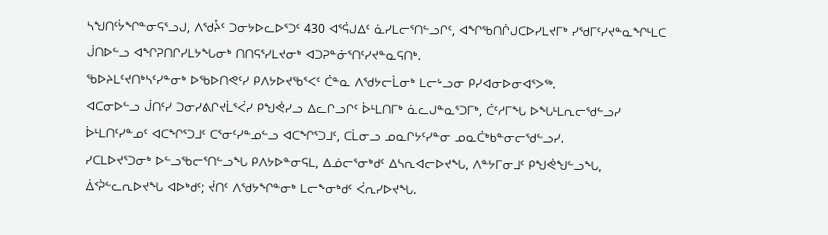ᓴᖑᑎᑦᔮᖏᓐᓂᕋᕐᓗᒍ, ᐱᖁᔧᑦ ᑐᓂᔭᐅᓚᐅᕐᑐᑦ 430 ᐊᕐᕌᒍᐃᑦ ᓈᓯᒪᓕᕐᑎᓪᓗᒋᑦ, ᐊᖏᖃᑎᒌᒍᑕᐅᓯᒪᔪᒥᒃ ᓯᖁᒥᑦᓯᔪᓐᓇᖏᒻᒪᑕ ᒎᑎᐅᓪᓗ ᐊᖏᕈᑎᒋᓯᒪᔭᖓᓂᒃ ᑎᑎᕋᕐᓯᒪᔪᓂᒃ ᐊᑐᕈᓐᓃᕐᑎᑦᓯᔪᓐᓇᕋᑎᒃ.
ᖃᐅᔨᒪᑦᔪᑎᒃᓴᑦᓯᓐᓂᒃ ᐅᖃᐅᑎᕙᑦᓯ ᑭᐱᔭᐅᔪᖃᕐᐸᑦ ᑖᓐᓇ ᐱᖁᔭᓕᒫᓂᒃ ᒪᓕᒡᓗᓂ ᑭᓯᐊᓂᐅᓂᐊᕐᐳᖅ.
ᐊᑕᓂᐅᓪᓗ ᒎᑎᑦᓯ ᑐᓂᓯᕕᒋᔪᒫᕐᐹᓯ ᑭᖑᕚᓯᓗ ᐃᓚᒋᓗᒋᑦ ᐆᒻᒪᑎᒥᒃ ᓈᓚᒍᓐᓇᕐᑐᒥᒃ, ᑖᑦᓱᒥᖓ ᐅᖓᒻᒪᕆᓕᖁᓪᓗᓯ ᐆᒻᒪᑎᑦᓯᓐᓄᑦ ᐊᑕᖏᕐᑐᒧᑦ ᑕᕐᓂᑦᓯᓐᓄᓪᓗ ᐊᑕᖏᕐᑐᒧᑦ, ᑕᒫᓂᓗ ᓄᓇᒋᔭᑦᓯᓐᓂ ᓄᓇᑖᒃᑲᓐᓂᓕᖁᓪᓗᓯ.
ᓯᑕᒪᐅᔪᕐᑐᓂᒃ ᐅᓪᓗᖃᓕᕐᑎᓪᓗᖓ ᑭᐱᔭᐅᓐᓂᕋᒪ, ᐃᓅᓕᕐᓂᒃᑯᑦ ᐃᓴᕆᐊᓕᐅᔪᖓ, ᐱᓐᔭᒥᓂᒧᑦ ᑭᖑᕚᖑᓪᓗᖓ, ᐄᑉᕉᓪᓚᕆᐅᔪᖓ ᐊᐅᒃᑯᑦ; ᔫᑎᑦ ᐱᖁᔭᖏᓐᓂᒃ ᒪᓕᖕᓂᒃᑯᑦ ᐹᕆᓯᐅᔪᖓ.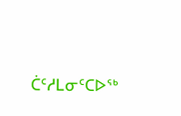ᑖᑦᓱᒪᓂᑦᑕᐅᖅ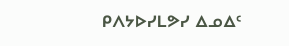ᑭᐱᔭᐅᓯᒪᕗᓯ ᐃᓄᐃᑦ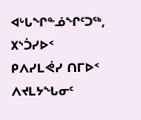ᐊᒡᒐᖏᓐᓅᖏᑦᑐᖅ, ᙭ᔅᑑᓯᐅᑉ ᑭᐱᓯᒪᕚᓯ ᑎᒥᐅᑉ ᐱᔪᒪᔭᖓᓂᑦ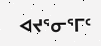ᐊᔪᕐᓂᕐᒥᑦ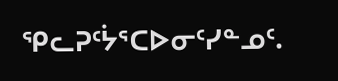ᕿᓚᕈᑦᔮᕐᑕᐅᓂᑦᓯᓐᓄᑦ.